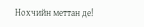Нохчийн меттан де!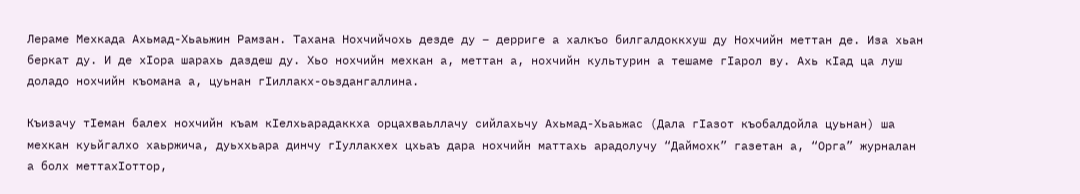Лераме Мехкада Ахьмад-Хьаьжин Рамзан. Тахана Нохчийчохь дезде ду – дерриге а халкъо билгалдоккхуш ду Нохчийн меттан де. Иза хьан беркат ду. И де хIора шарахь даздеш ду. Хьо нохчийн мехкан а, меттан а, нохчийн культурин а тешаме гIарол ву. Ахь кIад ца луш доладо нохчийн къомана а, цуьнан гIиллакх-оьздангаллина.

Къизачу тIеман балех нохчийн къам кIелхьарадаккха орцахваьллачу сийлахьчу Ахьмад-Хьаьжас (Дала гIазот къобалдойла цуьнан) ша мехкан куьйгалхо хаьржича, дуьххьара динчу гIуллакхех цхьаъ дара нохчийн маттахь арадолучу “Даймохк” газетан а, “Орга” журналан а болх меттахIоттор,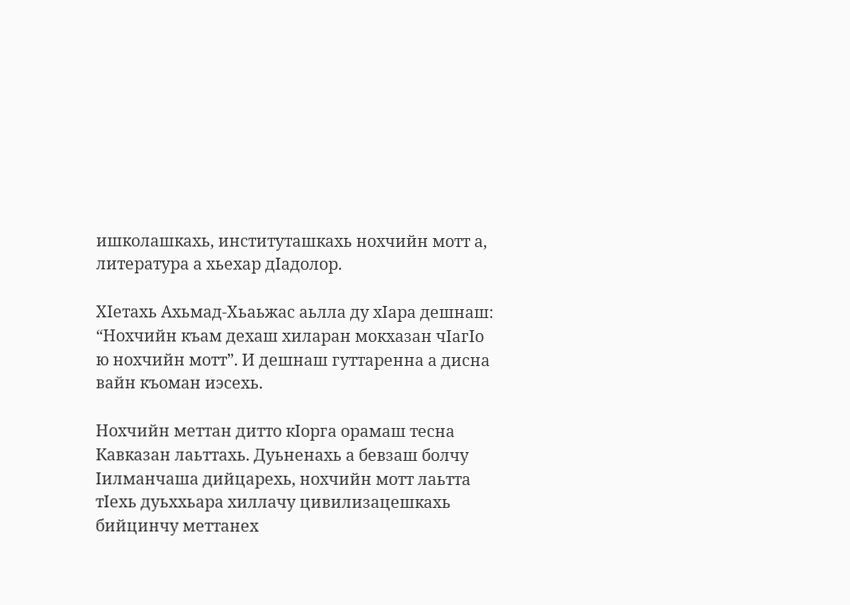ишколашкахь, институташкахь нохчийн мотт а, литература а хьехар дIадолор.

ХIетахь Ахьмад-Хьаьжас аьлла ду хIара дешнаш: “Нохчийн къам дехаш хиларан мокхазан чIагIо ю нохчийн мотт”. И дешнаш гуттаренна а дисна вайн къоман иэсехь.

Нохчийн меттан дитто кIорга орамаш тесна Кавказан лаьттахь. Дуьненахь а бевзаш болчу Iилманчаша дийцарехь, нохчийн мотт лаьтта тIехь дуьххьара хиллачу цивилизацешкахь бийцинчу меттанех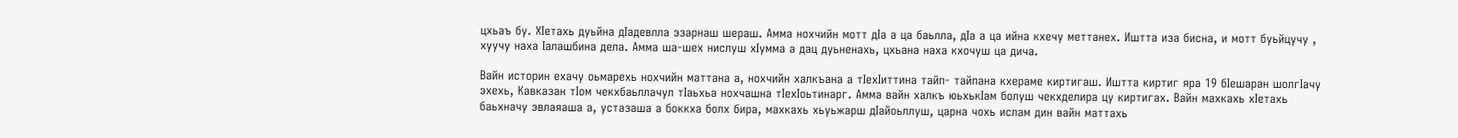цхьаъ бу. ХIетахь дуьйна дIадевлла эзарнаш шераш. Амма нохчийн мотт дIа а ца баьлла, дIа а ца ийна кхечу меттанех. Иштта иза бисна, и мотт буьйцучу , хуучу наха Iалашбина дела. Амма ша-шех нислуш хIумма а дац дуьненахь, цхьана наха кхочуш ца дича.

Вайн историн ехачу оьмарехь нохчийн маттана а, нохчийн халкъана а тIехIиттина тайп- тайпана кхераме киртигаш. Иштта киртиг яра 19 бIешаран шолгIачу эхехь, Кавказан тIом чекхбаьллачул тIаьхьа нохчашна тIехIоьтинарг. Амма вайн халкъ юьхькIам болуш чекхделира цу киртигах. Вайн махкахь хIетахь баьхначу эвлаяаша а, устазаша а боккха болх бира, махкахь хьуьжарш дIайоьллуш, царна чохь ислам дин вайн маттахь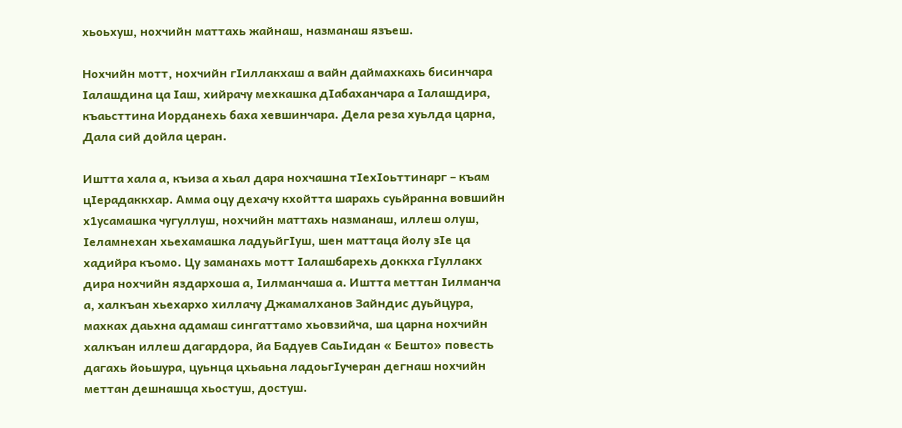хьоьхуш, нохчийн маттахь жайнаш, назманаш язъеш.

Нохчийн мотт, нохчийн гIиллакхаш а вайн даймахкахь бисинчара Iалашдина ца Iаш, хийрачу мехкашка дIабаханчара а Iалашдира, къаьсттина Иорданехь баха хевшинчара. Дела реза хуьлда царна, Дала сий дойла церан.

Иштта хала а, къиза а хьал дара нохчашна тIехIоьттинарг – къам цIерадаккхар. Амма оцу дехачу кхойтта шарахь суьйранна вовшийн х1усамашка чугуллуш, нохчийн маттахь назманаш, иллеш олуш, Iеламнехан хьехамашка ладуьйгIуш, шен маттаца йолу зIе ца хадийра къомо. Цу заманахь мотт Iалашбарехь доккха гIуллакх дира нохчийн яздархоша а, Iилманчаша а. Иштта меттан Iилманча а, халкъан хьехархо хиллачу Джамалханов Зайндис дуьйцура, махках даьхна адамаш сингаттамо хьовзийча, ша царна нохчийн халкъан иллеш дагардора, йа Бадуев СаьIидан « Бешто» повесть дагахь йоьшура, цуьнца цхьаьна ладоьгIучеран дегнаш нохчийн меттан дешнашца хьостуш, достуш.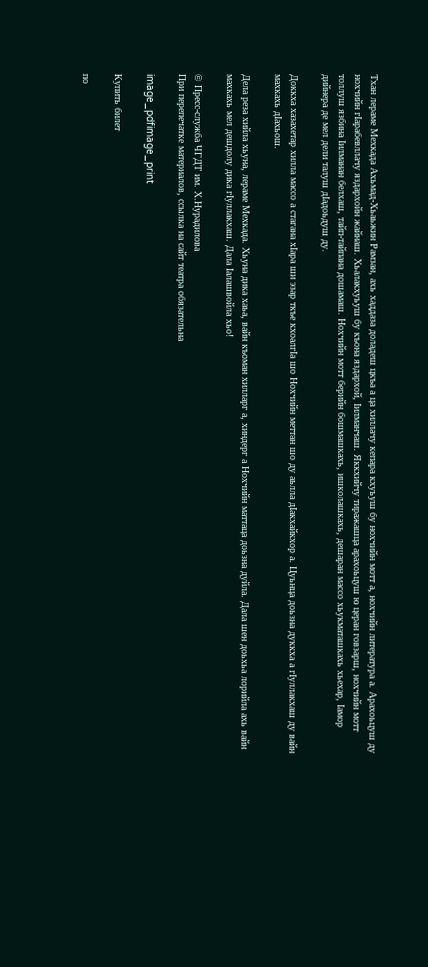Тхан лераме Мехкада Ахьмад-Хьаьжин Рамзан, ахь хаддаза доладеш цкъа а ца хиллачу кепара кхуьуш бу нохчийн мотт а, нохчийн литература а. Арахоьцуш ду нохчийн гIарабевллачу яздархойн жайнаш. Хьалакхуьуш бу къона яздархой, Iилманчаш. Яккхийчу тиражашца арахоьцуш ю церан говзарш, нохчийн мотт толлуш язбина Iилманан белхаш, тайп-тайпана дошамаш. Нохчийн мотт берийн бошмашкахь, ишколашкахь, дешаран массо хьукматашкахь хьехар, Iамор дийнера де мел дели талуш дIадоьдуш ду.

Доккха хазахетар хилла массо а стагана хIара ши эзар ткъе кхоалгIа шо Нохчийн меттан шо ду аьлла дIакхайкхор а. Цуьнца доьзна дуккха а гIуллакхаш ду вайн махкахь дIахьош.

Дела реза хийла хьуна, лераме Мехкада. Хьуна дика хаьа, вайн къоман хилларг а, хиндерг а Нохчийн маттаца доьзна дуйла. Дала шен доьхьа лорийла ахь вайн махкахь мел дешдолу дика гIуллакхаш. Дала Iалашвойла хьо!

© Пресс-служба ЧГДТ им. Х.Нурадилова
При перепечатке материалов, ссылка на сайт театра обязательна

image_pdfimage_print

Купить билет

по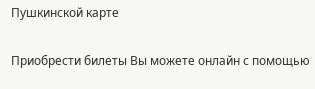Пушкинской карте

Приобрести билеты Вы можете онлайн с помощью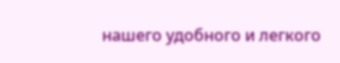нашего удобного и легкого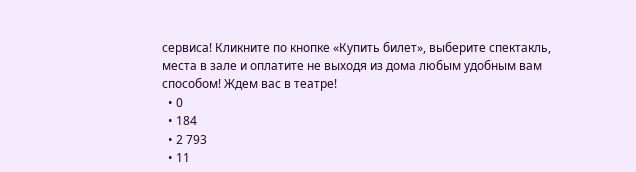сервиса! Кликните по кнопке «Купить билет», выберите спектакль, места в зале и оплатите не выходя из дома любым удобным вам способом! Ждем вас в театре!
  • 0
  • 184
  • 2 793
  • 11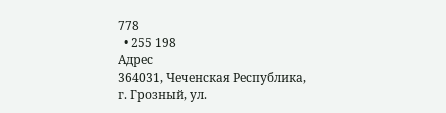778
  • 255 198
Адрес
364031, Чеченская Республика,
г. Грозный, ул.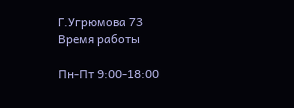Г.Угрюмова 73
Время работы

Пн-Пт 9:00-18:00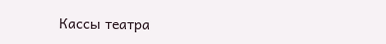Кассы театра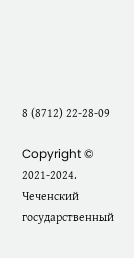8 (8712) 22-28-09

Copyright © 2021-2024. Чеченский государственный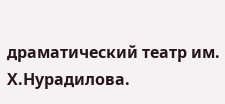драматический театр им. Х.Нурадилова.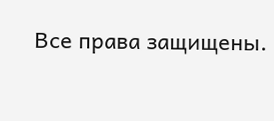Все права защищены.